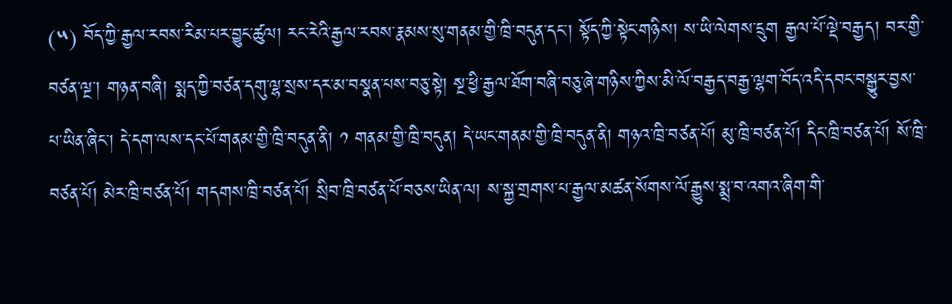(༥) བོད་ཀྱི་རྒྱལ་རབས་རིམ་པར་བྱུང་ཚུལ། རང་རེའི་རྒྱལ་རབས་རྣམས་སུ་གནམ་གྱི་ཁྲི་བདུན་དང་། སྟོད་ཀྱི་སྟེང་གཉིས། ས་ཡི་ལེགས་དྲུག རྒྱལ་པོ་ལྡེ་བརྒྱད། བར་གྱི་བཙན་ལྔ་། གཉན་བཞི། སྨད་ཀྱི་བཙན་དགུ་ལྷ་སྲས་དར་མ་བསྣན་པས་བཅུ་སྟེ། སྔ་ཕྱི་རྒྱལ་ཐོག་བཞི་བཅུ་ཞེ་གཉིས་ཀྱིས་མི་ལོ་བརྒྱད་བརྒྱ་ལྷག་བོད་འདི་དབང་བསྒྱུར་བྱས་པ་ཡིན་ཞིང་། དེ་དག་ལས་དང་པོ་གནམ་གྱི་ཁྲི་བདུན་ནི། ༡ གནམ་གྱི་ཁྲི་བདུན། དེ་ཡང་གནམ་གྱི་ཁྲི་བདུན་ནི། གཉའ་ཁྲི་བཙན་པོ། མུ་ཁྲི་བཙན་པོ། དིང་ཁྲི་བཙན་པོ། སོ་ཁྲི་བཙན་པོ། མེར་ཁྲི་བཙན་པོ། གདགས་ཁྲི་བཙན་པོ། སྲིབ་ཁྲི་བཙན་པོ་བཅས་ཡིན་ལ། ས་སྐྱ་གྲགས་པ་རྒྱལ་མཚན་སོགས་ལོ་རྒྱུས་སྨྲ་བ་འགའ་ཞིག་གི་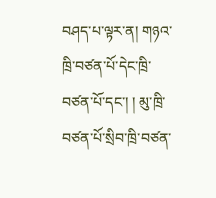བཤད་པ་ལྟར་ན། གཉའ་ཁྲི་བཙན་པོ་དེང་ཁྲི་བཙན་པོ་དང་། ། མུ་ཁྲི་བཙན་པོ་སྲིབ་ཁྲི་བཙན་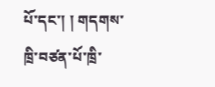པོ་དང་། ། གདགས་ཁྲི་བཙན་པོ་ཁྲི་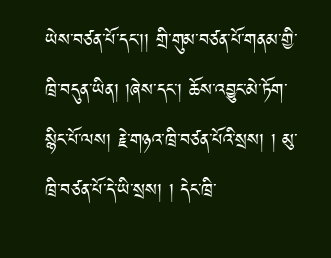ཡེས་བཙན་པོ་དང་།། གྲི་གུམ་བཙན་པོ་གནམ་གྱི་ཁྲི་བདུན་ཡིན། །ཞེས་དང་། ཆོས་འབྱུང་མེ་ཏོག་སྙིང་པོ་ལས། རྗེ་གཉའ་ཁྲི་བཙན་པོའི་སྲས། ། མུ་ཁྲི་བཙན་པོ་དེ་ཡི་སྲས། ། དེང་ཁྲི་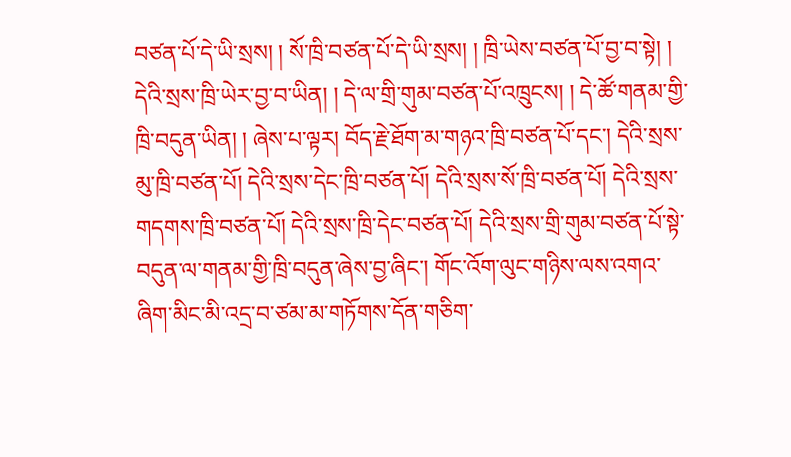བཙན་པོ་དེ་ཡི་སྲས། ། སོ་ཁྲི་བཙན་པོ་དེ་ཡི་སྲས། ། ཁྲི་ཡེས་བཙན་པོ་བྱ་བ་སྟེ། ། དེའི་སྲས་ཁྲི་ཡེར་བྱ་བ་ཡིན། ། དེ་ལ་གྲི་གུམ་བཙན་པོ་འཁྲུངས། ། དེ་ཚོ་གནམ་གྱི་ཁྲི་བདུན་ཡིན། ། ཞེས་པ་ལྟར། བོད་རྗེ་ཐོག་མ་གཉའ་ཁྲི་བཙན་པོ་དང་། དེའི་སྲས་མུ་ཁྲི་བཙན་པོ། དེའི་སྲས་དེང་ཁྲི་བཙན་པོ། དེའི་སྲས་སོ་ཁྲི་བཙན་པོ། དེའི་སྲས་གདགས་ཁྲི་བཙན་པོ། དེའི་སྲས་ཁྲི་དེང་བཙན་པོ། དེའི་སྲས་གྲི་གུམ་བཙན་པོ་སྟེ་བདུན་ལ་གནམ་གྱི་ཁྲི་བདུན་ཞེས་བྱ་ཞིང་། གོང་འོག་ལུང་གཉིས་ལས་འགའ་ཞིག་མིང་མི་འདྲ་བ་ཙམ་མ་གཏོགས་དོན་གཅིག་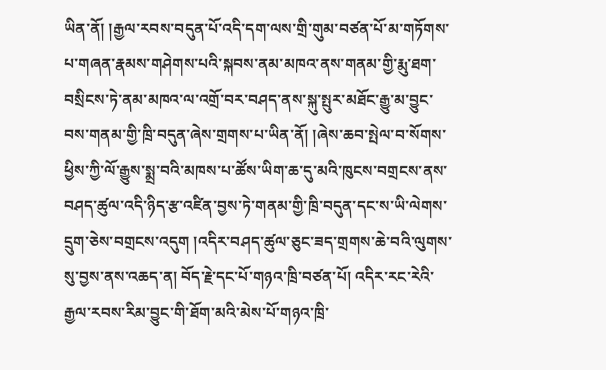ཡིན་ནོ། །རྒྱལ་རབས་བདུན་པོ་འདི་དག་ལས་གྲི་གུམ་བཙན་པོ་མ་གཏོགས་པ་གཞན་རྣམས་གཤེགས་པའི་སྐབས་ནམ་མཁའ་ནས་གནམ་གྱི་རྨུ་ཐག་བསྲིངས་ཏེ་ནམ་མཁའ་ལ་འགྲོ་བར་བཤད་ནས་སྐུ་སྤུར་མཐོང་རྒྱུ་མ་བྱུང་བས་གནམ་གྱི་ཁྲི་བདུན་ཞེས་གྲགས་པ་ཡིན་ནོ། །ཞེས་ཆབ་སྤེལ་བ་སོགས་ཕྱིས་ཀྱི་ལོ་རྒྱུས་སྨྲ་བའི་མཁས་པ་ཚོས་ཡིག་ཆ་དུ་མའི་ཁུངས་བགྲངས་ནས་བཤད་ཚུལ་འདི་ཉིད་རྩ་འཛིན་བྱས་ཏེ་གནམ་གྱི་ཁྲི་བདུན་དང་ས་ཡི་ལེགས་དྲུག་ཅེས་བགྲངས་འདུག །འདིར་བཤད་ཚུལ་ཅུང་ཟད་གྲགས་ཆེ་བའི་ལུགས་སུ་བྱས་ནས་འཆད་ན། བོད་རྗེ་དང་པོ་གཉའ་ཁྲི་བཙན་པོ། འདིར་རང་རེའི་རྒྱལ་རབས་རིམ་བྱུང་གི་ཐོག་མའི་མེས་པོ་གཉའ་ཁྲི་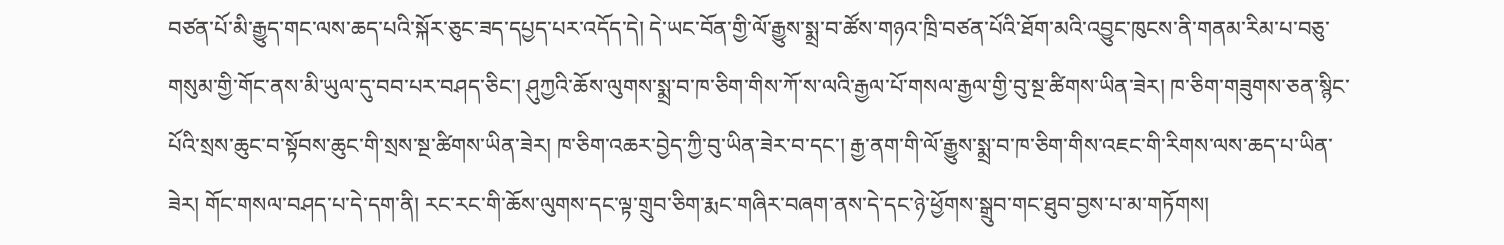བཙན་པོ་མི་རྒྱུད་གང་ལས་ཆད་པའི་སྐོར་ཅུང་ཟད་དཔྱད་པར་འདོད་དེ། དེ་ཡང་བོན་གྱི་ལོ་རྒྱུས་སྨྲ་བ་ཚོས་གཉའ་ཁྲི་བཙན་པོའི་ཐོག་མའི་འབྱུང་ཁུངས་ནི་གནམ་རིམ་པ་བཅུ་གསུམ་གྱི་གོང་ནས་མི་ཡུལ་དུ་བབ་པར་བཤད་ཅིང་། ཤུཀྱའི་ཆོས་ལུགས་སྨྲ་བ་ཁ་ཅིག་གིས་ཀོ་ས་ལའི་རྒྱལ་པོ་གསལ་རྒྱལ་གྱི་བུ་སྔ་ཚིགས་ཡིན་ཟེར། ཁ་ཅིག་གཟུགས་ཅན་སྙིང་པོའི་སྲས་ཆུང་བ་སྟོབས་ཆུང་གི་སྲས་སྔ་ཚིགས་ཡིན་ཟེར། ཁ་ཅིག་འཆར་བྱེད་ཀྱི་བུ་ཡིན་ཟེར་བ་དང་། རྒྱ་ནག་གི་ལོ་རྒྱུས་སྨྲ་བ་ཁ་ཅིག་གིས་འཇང་གི་རིགས་ལས་ཆད་པ་ཡིན་ཟེར། གོང་གསལ་བཤད་པ་དེ་དག་ནི། རང་རང་གི་ཆོས་ལུགས་དང་ལྟ་གྲུབ་ཅིག་རྨང་གཞིར་བཞག་ནས་དེ་དང་ཉེ་ཕྱོགས་སྒྲུབ་གང་ཐུབ་བྱས་པ་མ་གཏོགས།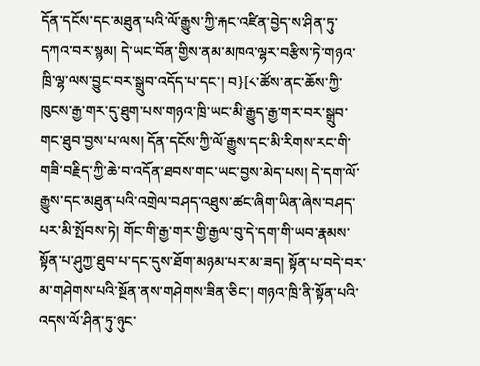དོན་དངོས་དང་མཐུན་པའི་ལོ་རྒྱུས་ཀྱི་རྐང་འཛིན་བྱེད་ས་ཤིན་ཏུ་དཀའ་བར་སྙམ། དེ་ཡང་བོན་གྱིས་ནམ་མཁའ་ལྷར་བརྩིས་ཏེ་གཉའ་ཁྲི་ལྷ་ལས་བྱུང་བར་སྒྲུབ་འདོད་པ་དང་། བ}[༨་ཚོས་ནང་ཆོས་ཀྱི་ཁུངས་རྒྱ་གར་དུ་ཐུག་པས་གཉའ་ཁྲི་ཡང་མི་རྒྱུད་རྒྱ་གར་བར་སྒྲུབ་གང་ཐུབ་བྱས་པ་ལས། དོན་དངོས་ཀྱི་ལོ་རྒྱུས་དང་མི་རིགས་རང་གི་གཟི་བརྗིད་ཀྱི་ཆེ་བ་འདོན་ཐབས་གང་ཡང་བྱས་མེད་པས། དེ་དག་ལོ་རྒྱུས་དང་མཐུན་པའི་འགྲེལ་བཤད་འཐུས་ཚང་ཞིག་ཡིན་ཞེས་བཤད་པར་མི་སྤོབས་ཏེ། གོང་གི་རྒྱ་གར་གྱི་རྒྱལ་བུ་དེ་དག་གི་ཡབ་རྣམས་སྟོན་པ་ཤུཀྱ་ཐུབ་པ་དང་དུས་ཐོག་མཉམ་པར་མ་ཟད། སྟོན་པ་བདེ་བར་མ་གཤེགས་པའི་སྔོན་ནས་གཤེགས་ཟིན་ཅིང་། གཉའ་ཁྲི་ནི་སྟོན་པའི་འདས་ལོ་ཤིན་ཏུ་ཉུང་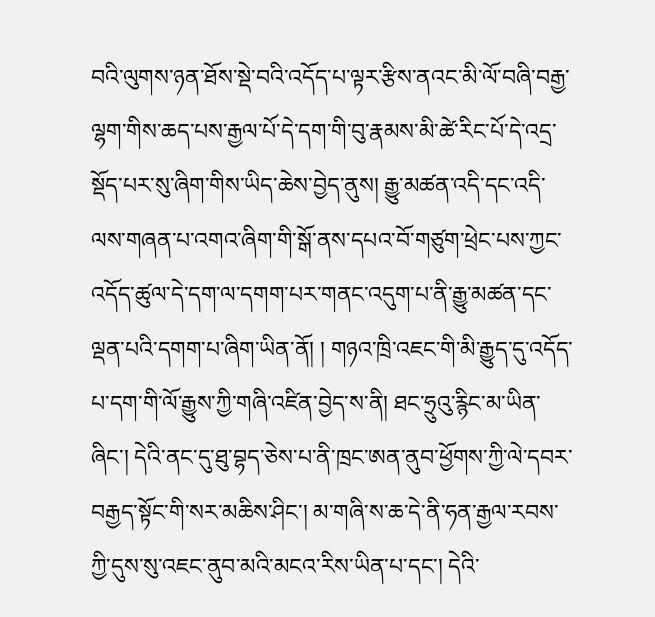བའི་ལུགས་ཉན་ཐོས་སྡེ་བའི་འདོད་པ་ལྟར་རྩིས་ནའང་མི་ལོ་བཞི་བརྒྱ་ལྷག་གིས་ཆད་པས་རྒྱལ་པོ་དེ་དག་གི་བུ་རྣམས་མི་ཚེ་རིང་པོ་དེ་འདྲ་སྡོད་པར་སུ་ཞིག་གིས་ཡིད་ཆེས་བྱེད་ནུས། རྒྱུ་མཚན་འདི་དང་འདི་ལས་གཞན་པ་འགའ་ཞིག་གི་སྒོ་ནས་དཔའ་བོ་གཙུག་ཕྲེང་པས་ཀྱང་འདོད་ཚུལ་དེ་དག་ལ་དགག་པར་གནང་འདུག་པ་ནི་རྒྱུ་མཚན་དང་ལྡན་པའི་དགག་པ་ཞིག་ཡིན་ནོ། ། གཉའ་ཁྲི་འཇང་གི་མི་རྒྱུད་དུ་འདོད་པ་དག་གི་ལོ་རྒྱུས་ཀྱི་གཞི་འཛིན་བྱེད་ས་ནི། ཐང་ཧྲུའུ་རྙིང་མ་ཡིན་ཞིང་། དེའི་ནང་དུ་ཐུ་བྷད་ཅེས་པ་ནི་ཁྲང་ཨན་ནུབ་ཕྱོགས་ཀྱི་ལེ་དབར་བརྒྱད་སྟོང་གི་སར་མཆིས་ཤིང་། མ་གཞི་ས་ཆ་དེ་ནི་ཧན་རྒྱལ་རབས་ཀྱི་དུས་སུ་འཇང་ནུབ་མའི་མངའ་རིས་ཡིན་པ་དང་། དེའི་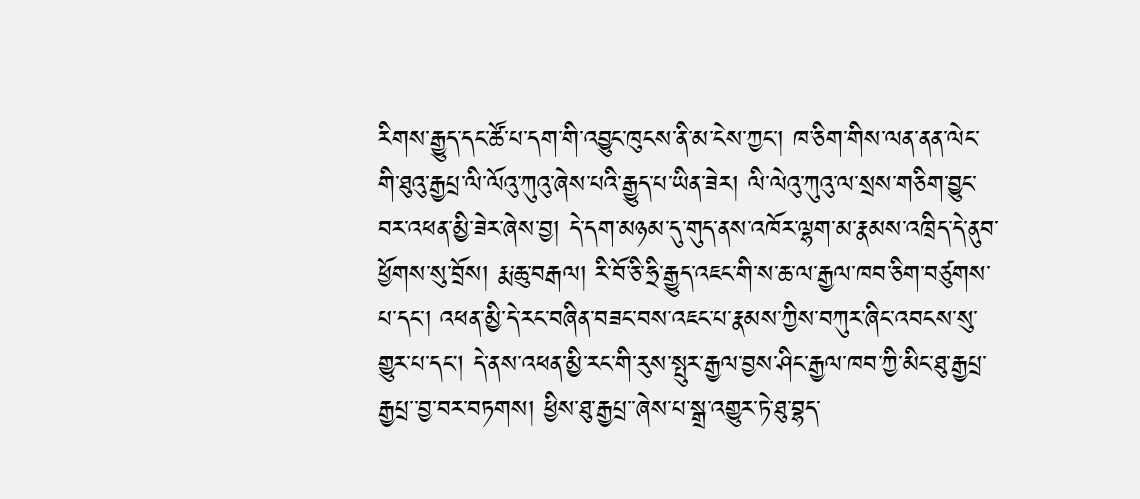རིགས་རྒྱུད་དང་ཚོ་པ་དག་གི་འབྱུང་ཁུངས་ནི་མ་ངེས་ཀྱང་། ཁ་ཅིག་གིས་ལན་ནན་ལེང་གི་ཐུའུ་རྒྱཔྲ་ལི་ལོའུ་ཀུའུ་ཞེས་པའི་རྒྱུད་པ་ཡིན་ཟེར། ལི་ལེའུ་ཀུའུ་ལ་སྲས་གཅིག་བྱུང་བར་འཕན་མྱི་ཟེར་ཞེས་བྱ། དེ་དག་མཉམ་དུ་གུད་ནས་འཁོར་ལྷག་མ་རྣམས་འཁྲིད་དེ་ནུབ་ཕྱོགས་སུ་བྲོས། རྨ་ཆུ་བརྒལ། རི་བོ་ཅི་ཧྲི་རྒྱུད་འཇང་གི་ས་ཆ་ལ་རྒྱལ་ཁབ་ཅིག་བཙུགས་པ་དང་། འཕན་མྱི་དེ་རང་བཞིན་བཟང་བས་འཇང་པ་རྣམས་ཀྱིས་བཀུར་ཞིང་འབངས་སུ་གྱུར་པ་དང། དེ་ནས་འཕན་མྱི་རང་གི་རུས་སྤུར་རྒྱལ་བྱས་ཤིང་རྒྱལ་ཁབ་ཀྱི་མིང་ཐུ་རྒྱཔྲ་རྒྱཔྲ་་བྱ་བར་བཏགས། ཕྱིས་ཐུ་རྒྱཔྲ་་ཞེས་པ་སྒྲ་འགྱུར་ཏེ་ཐུ་བྷད་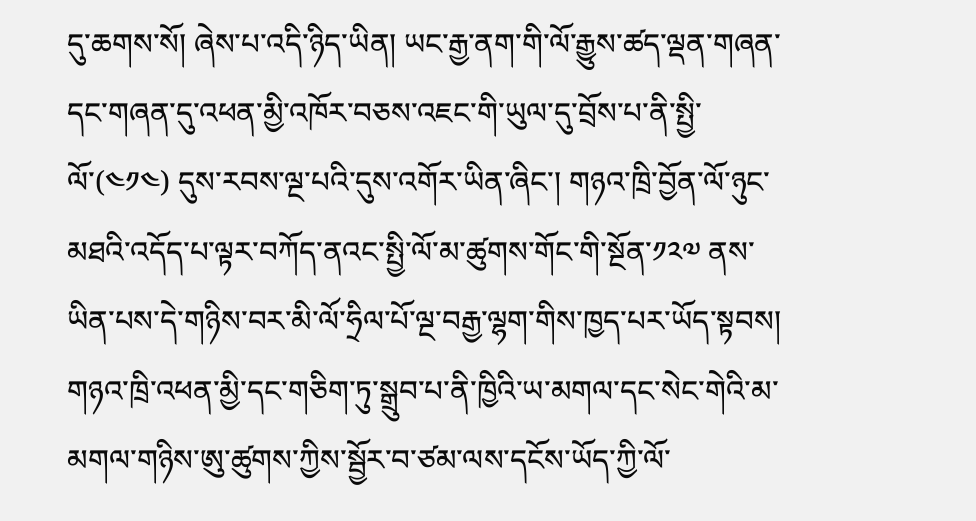དུ་ཆགས་སོ། ཞེས་པ་འདི་ཉིད་ཡིན། ཡང་རྒྱ་ནག་གི་ལོ་རྒྱུས་ཚད་ལྡན་གཞན་དང་གཞན་དུ་འཕན་མྱི་འཁོར་བཅས་འཇང་གི་ཡུལ་དུ་བྲོས་པ་ནི་སྤྱི་ལོ་(༤༡༤) དུས་རབས་ལྔ་པའི་དུས་འགོར་ཡིན་ཞིང་། གཉའ་ཁྲི་བྱོན་ལོ་ཉུང་མཐའི་འདོད་པ་ལྟར་བཀོད་ནའང་སྤྱི་ལོ་མ་ཚུགས་གོང་གི་སྔོན་༡༢༧ ནས་ཡིན་པས་དེ་གཉིས་བར་མི་ལོ་ཧྲིལ་པོ་ལྔ་བརྒྱ་ལྷག་གིས་ཁྱད་པར་ཡོད་སྟབས། གཉའ་ཁྲི་འཕན་མྱི་དང་གཅིག་ཏུ་སྒྲུབ་པ་ནི་ཁྱིའི་ཡ་མགལ་དང་སེང་གེའི་མ་མགལ་གཉིས་ཨུ་ཚུགས་ཀྱིས་སྦྱོར་བ་ཙམ་ལས་དངོས་ཡོད་ཀྱི་ལོ་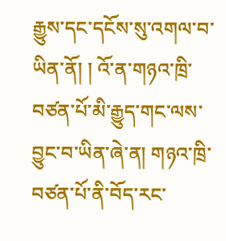རྒྱུས་དང་དངོས་སུ་འགལ་བ་ཡིན་ནོ། ། འོ་ན་གཉའ་ཁྲི་བཙན་པོ་མི་རྒྱུད་གང་ལས་བྱུང་བ་ཡིན་ཞེ་ན། གཉའ་ཁྲི་བཙན་པོ་ནི་བོད་རང་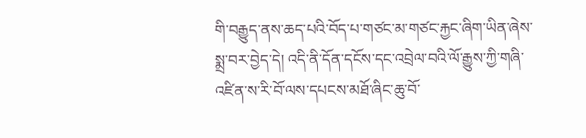གི་བརྒྱུད་ནས་ཆད་པའི་བོད་པ་གཙང་མ་གཙང་རྐྱང་ཞིག་ཡིན་ཞེས་སྨྲ་བར་བྱེད་དེ། འདི་ནི་དོན་དངོས་དང་འབྲེལ་བའི་ལོ་རྒྱུས་ཀྱི་གཞི་འཛིན་ས་རི་བོ་ལས་དཔངས་མཐོ་ཞིང་ཆུ་བོ་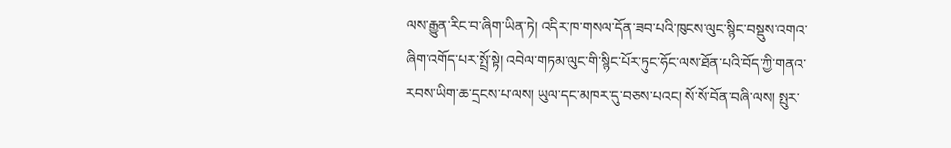ལས་རྒྱུན་རིང་བ་ཞིག་ཡིན་ཏེ། འདིར་ཁ་གསལ་དོན་ཟབ་པའི་ཁུངས་ལུང་སྙིང་བསྡུས་འགའ་ཞིག་འགོད་པར་སྤྲོ་སྟེ། འབེལ་གཏམ་ལུང་གི་སྙིང་པོར་ཏུང་ཧོང་ལས་ཐོན་པའི་བོད་ཀྱི་གནའ་རབས་ཡིག་ཆ་དྲངས་པ་ལས། ཡུལ་དང་མཁར་དུ་བཅས་པའང། སོ་སོ་བོན་བཞི་ལས། སྤུར་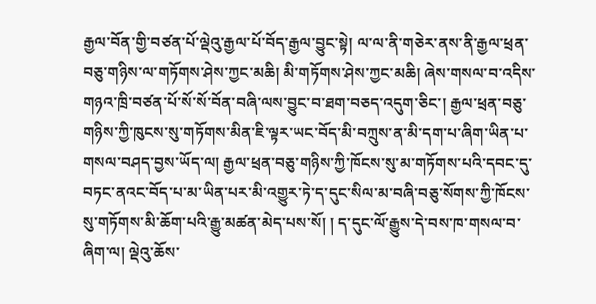རྒྱལ་བོན་གྱི་བཙན་པོ་ལྡེའུ་རྒྱལ་པོ་བོད་རྒྱལ་བྱུང་སྟེ། ལ་ལ་ནི་གཅེར་ནས་ནི་རྒྱལ་ཕྲན་བཅུ་གཉིས་ལ་གཏོགས་ཤེས་ཀྱང་མཆི། མི་གཏོགས་ཤེས་ཀྱང་མཆི། ཞེས་གསལ་བ་འདིས་གཉའ་ཁྲི་བཙན་པོ་སོ་སོ་བོན་བཞི་ལས་བྱུང་བ་ཐག་བཅད་འདུག་ཅིང་། རྒྱལ་ཕྲན་བཅུ་གཉིས་ཀྱི་ཁུངས་སུ་གཏོགས་མིན་ཇི་ལྟར་ཡང་བོད་མི་བཀྲུས་ན་མི་དག་པ་ཞིག་ཡིན་པ་གསལ་བཤད་བྱས་ཡོད་ལ། རྒྱལ་ཕྲན་བཅུ་གཉིས་ཀྱི་ཁོངས་སུ་མ་གཏོགས་པའི་དབང་དུ་བཏང་ནའང་བོད་པ་མ་ཡིན་པར་མི་འགྱུར་ཏེ་ད་དུང་སིལ་མ་བཞི་བཅུ་སོགས་ཀྱི་ཁོངས་སུ་གཏོགས་མི་ཆོག་པའི་རྒྱུ་མཚན་མེད་པས་སོ། ། ད་དུང་ལོ་རྒྱུས་དེ་བས་ཁ་གསལ་བ་ཞིག་ལ། ལྡེའུ་ཆོས་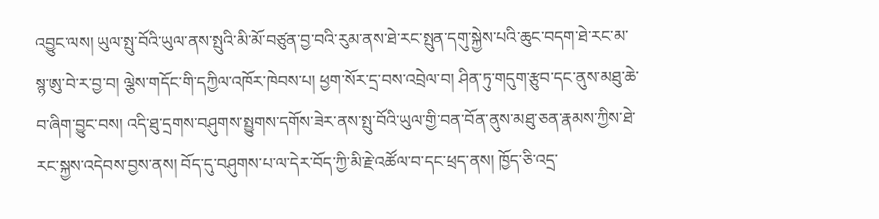འབྱུང་ལས། ཡུལ་སྤུ་བོའི་ཡུལ་ནས་སྤུའི་མི་མོ་བཙུན་བྱ་བའི་རུམ་ནས་ཐེ་རང་སྤུན་དགུ་སྐྱེས་པའི་ཆུང་བདག་ཐེ་རང་མ་སྙ་ཨུ་བེ་ར་བྱ་བ། ལྕེས་གདོང་གི་དཀྱིལ་འཁོར་ཁེབས་པ། ཕྱག་སོར་དྲ་བས་འབྲེལ་བ། ཤིན་ཏུ་གདུག་རྩུབ་དང་ནུས་མཐུ་ཆེ་བ་ཞིག་བྱུང་བས། འདི་ཐུ་དྲགས་བཤུགས་སྤྱུགས་དགོས་ཟེར་ནས་སྤུ་བོའི་ཡུལ་གྱི་བན་བོན་ནུས་མཐུ་ཅན་རྣམས་ཀྱིས་ཐེ་རང་སྐྱས་འདེབས་བྱས་ནས། བོད་དུ་བཤུགས་པ་ལ་དེར་བོད་ཀྱི་མི་རྗེ་འཚོལ་བ་དང་ཕྲད་ནས། ཁྱོད་ཅི་འདྲ་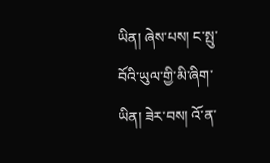ཡིན། ཞེས་པས། ང་སྤུ་བོའི་ཡུལ་གྱི་མི་ཞིག་ཡིན། ཟེར་བས། འོ་ན་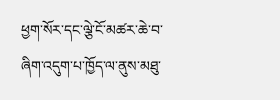ཕྱག་སོར་དང་ལྕེ་ངོ་མཚར་ཆེ་བ་ཞིག་འདུག་པ་ཁྱོད་ལ་ནུས་མཐུ་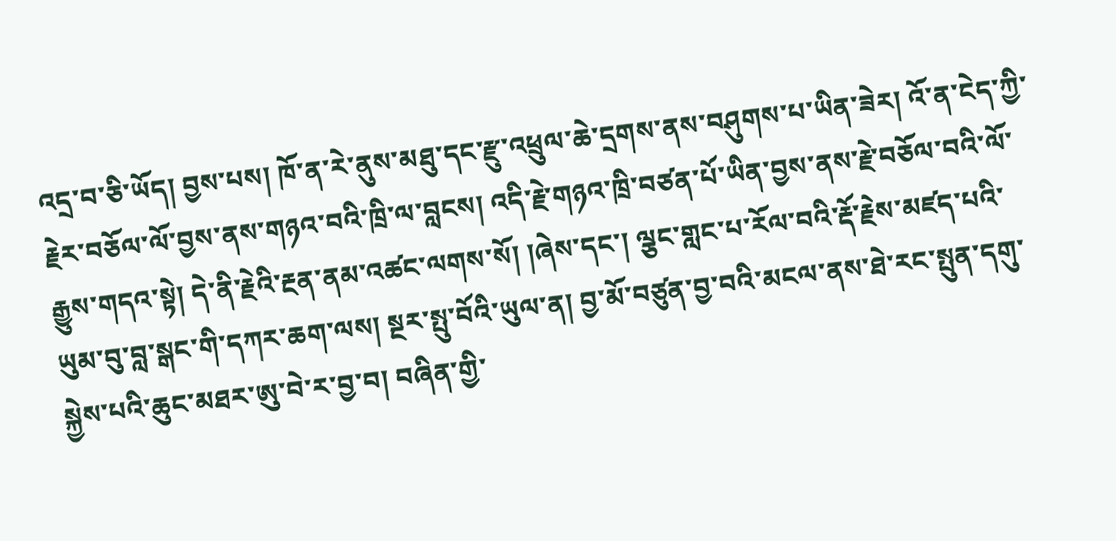འདྲ་བ་ཅི་ཡོད། བྱས་པས། ཁོ་ན་རེ་ནུས་མཐུ་དང་རྫུ་འཕྲུལ་ཆེ་དྲགས་ནས་བཤུགས་པ་ཡིན་ཟེར། འོ་ན་ངེད་ཀྱི་རྗེར་བཅོལ་ལོ་བྱས་ནས་གཉའ་བའི་ཁྲི་ལ་བླངས། འདི་རྗེ་གཉའ་ཁྲི་བཙན་པོ་ཡིན་བྱས་ནས་རྗེ་བཅོལ་བའི་ལོ་རྒྱུས་གདའ་སྟེ། དེ་ནི་རྗེའི་རྔན་ནམ་འཚང་ལགས་སོ། །ཞེས་དང་། ལྕང་གླང་པ་རོལ་བའི་རྡོ་རྗེས་མཛད་པའི་ཡུམ་བུ་བླ་སྒང་གི་དཀར་ཆག་ལས། སྔར་སྤུ་བོའི་ཡུལ་ན། བྱ་མོ་བཙུན་བྱ་བའི་མངལ་ནས་ཐེ་རང་སྤུན་དགུ་སྐྱེས་པའི་ཆུང་མཐར་ཨུ་བེ་ར་བྱ་བ། བཞིན་གྱི་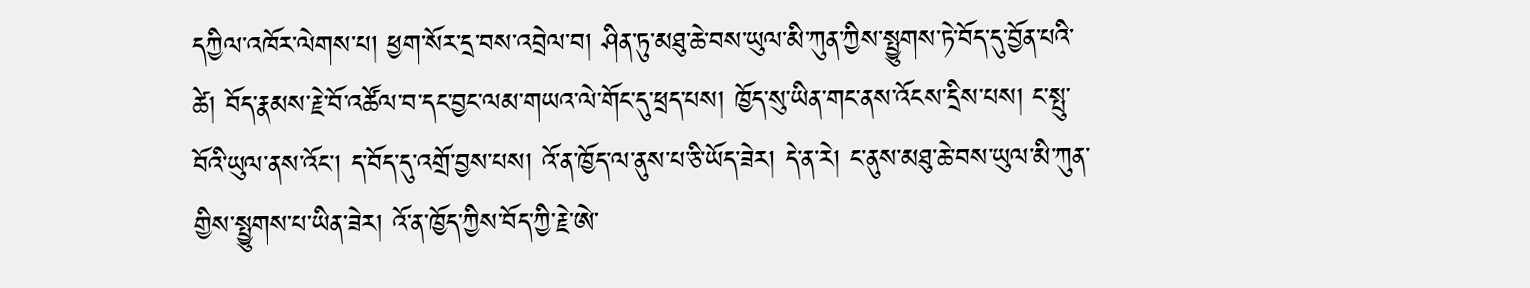དཀྱིལ་འཁོར་ལེགས་པ། ཕྱག་སོར་དྲ་བས་འབྲེལ་བ། ཤིན་ཏུ་མཐུ་ཆེ་བས་ཡུལ་མི་ཀུན་ཀྱིས་སྤྱུགས་ཏེ་བོད་དུ་བྱོན་པའི་ཚེ། བོད་རྣམས་རྗེ་བོ་འཚོལ་བ་དང་བྱང་ལམ་གཡའ་ལེ་གོང་དུ་ཕྲད་པས། ཁྱོད་སུ་ཡིན་གང་ནས་འོངས་དྲིས་པས། ང་སྤུ་བོའི་ཡུལ་ནས་འོང་། ད་བོད་དུ་འགྲོ་བྱས་པས། འོ་ན་ཁྱོད་ལ་ནུས་པ་ཅི་ཡོད་ཟེར། དེ་ན་རེ། ང་ནུས་མཐུ་ཆེ་བས་ཡུལ་མི་ཀུན་གྱིས་སྤྱུགས་པ་ཡིན་ཟེར། འོ་ན་ཁྱོད་ཀྱིས་བོད་ཀྱི་རྗེ་ཨེ་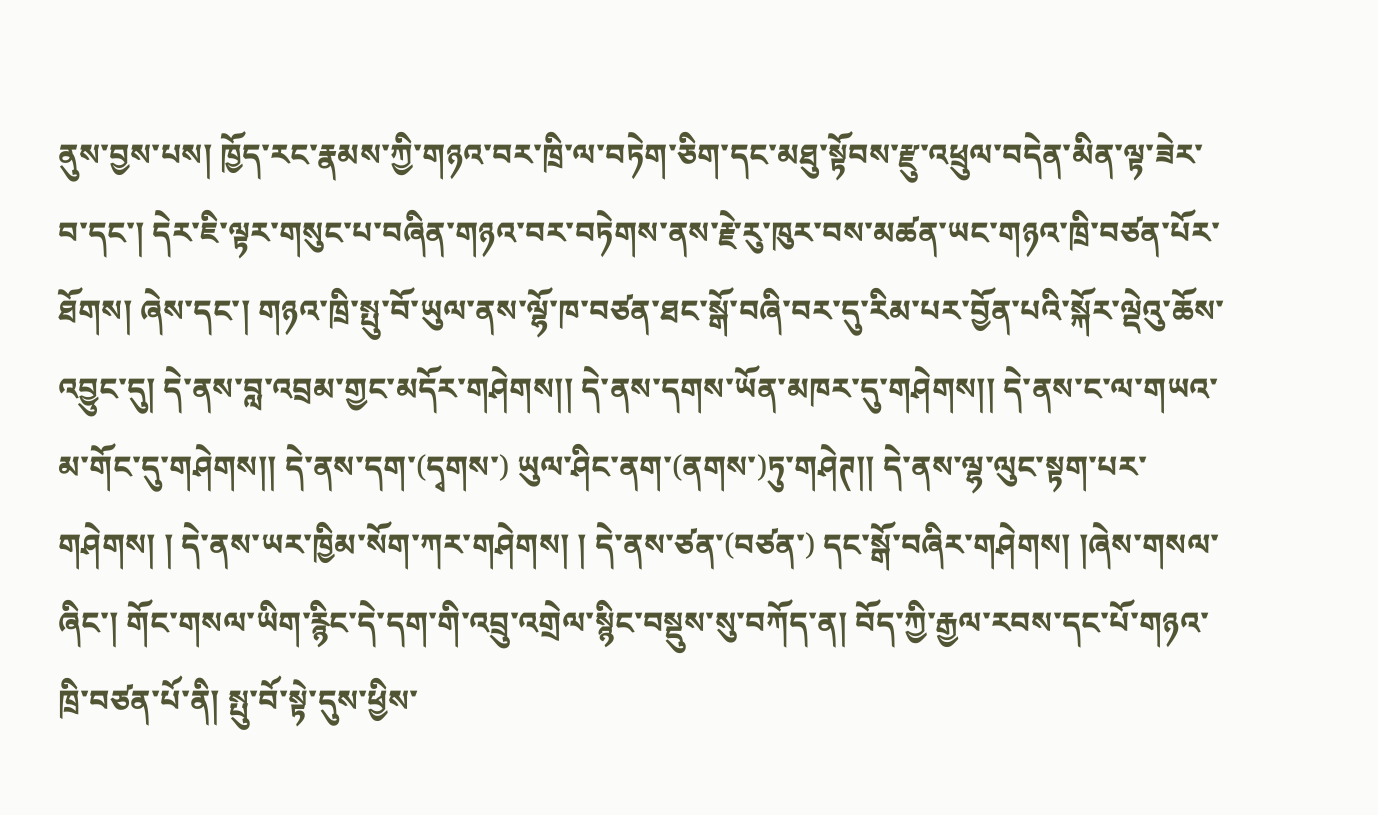ནུས་བྱས་པས། ཁྱོད་རང་རྣམས་ཀྱི་གཉའ་བར་ཁྲི་ལ་བཏེག་ཅིག་དང་མཐུ་སྟོབས་རྫུ་འཕྲུལ་བདེན་མིན་ལྟ་ཟེར་བ་དང་། དེར་ཇི་ལྟར་གསུང་པ་བཞིན་གཉའ་བར་བཏེགས་ནས་རྗེ་རུ་ཁུར་བས་མཚན་ཡང་གཉའ་ཁྲི་བཙན་པོར་ཐོགས། ཞེས་དང་། གཉའ་ཁྲི་སྤུ་བོ་ཡུལ་ནས་ལྷོ་ཁ་བཙན་ཐང་སྒོ་བཞི་བར་དུ་རིམ་པར་བྱོན་པའི་སྐོར་ལྡེའུ་ཆོས་འབྱུང་དུ། དེ་ནས་བླ་འབྲམ་གྱང་མདོར་གཤེགས།། དེ་ནས་དགས་ཡོན་མཁར་དུ་གཤེགས།། དེ་ནས་ང་ལ་གཡའ་མ་གོང་དུ་གཤེགས།། དེ་ནས་དག་(དྭགས་) ཡུལ་ཤིང་ནག་(ནགས་)ཏུ་གཤེཊ།། དེ་ནས་ལྷ་ལུང་སྟག་པར་གཤེགས། ། དེ་ནས་ཡར་ཁྱིམ་སོག་ཀར་གཤེགས། ། དེ་ནས་ཙན་(བཙན་) དང་སྒོ་བཞིར་གཤེགས། །ཞེས་གསལ་ཞིང་། གོང་གསལ་ཡིག་རྙིང་དེ་དག་གི་འབྲུ་འགྲེལ་སྙིང་བསྡུས་སུ་བཀོད་ན། བོད་ཀྱི་རྒྱལ་རབས་དང་པོ་གཉའ་ཁྲི་བཙན་པོ་ནི། སྤུ་བོ་སྟེ་དུས་ཕྱིས་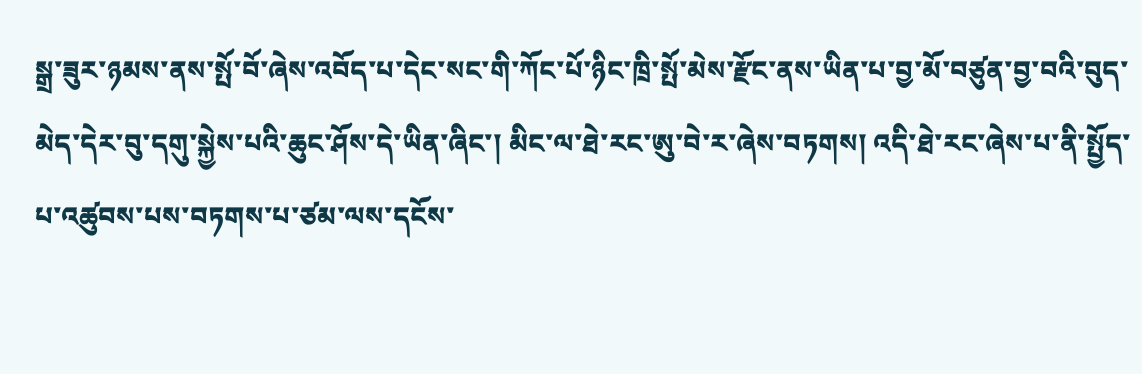སྒྲ་ཟུར་ཉམས་ནས་སྤོ་བོ་ཞེས་འབོད་པ་དེང་སང་གི་ཀོང་པོ་ཉིང་ཁྲི་སྤོ་མེས་རྫོང་ནས་ཡིན་པ་བྱ་མོ་བཙུན་བྱ་བའི་བུད་མེད་དེར་བུ་དགུ་སྐྱེས་པའི་ཆུང་ཤོས་དེ་ཡིན་ཞིང་། མིང་ལ་ཐེ་རང་ཨུ་བེ་ར་ཞེས་བཏགས། འདི་ཐེ་རང་ཞེས་པ་ནི་སྤྱོད་པ་འཚུབས་པས་བཏགས་པ་ཙམ་ལས་དངོས་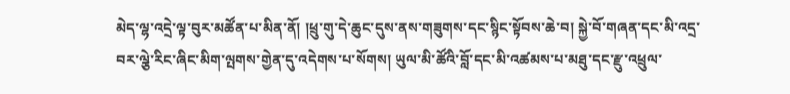མེད་ལྷ་འདྲེ་ལྟ་བུར་མཚོན་པ་མིན་ནོ། །ཕྲུ་གུ་དེ་ཆུང་དུས་ནས་གཟུགས་དང་སྙིང་སྟོབས་ཆེ་བ། སྐྱེ་བོ་གཞན་དང་མི་འདྲ་བར་ལྕེ་རིང་ཞིང་མིག་ལྤགས་གྱེན་དུ་འདེགས་པ་སོགས། ཡུལ་མི་ཚོའི་བློ་དང་མི་འཚམས་པ་མཐུ་དང་རྫུ་འཕྲུལ་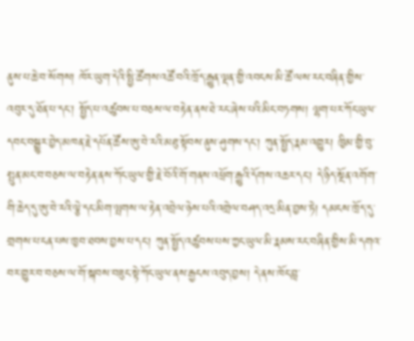ནུས་པ་ཆེ་བ་སོགས། ཁོར་ཡུག་དེའི་སྤྱི་ཚོགས་འཚོ་བའི་ཁྲོད་རྒྱུན་ལྡན་གྱི་འབངས་མི་ཚོ་ལས་རང་བཞིན་གྱིས་འབུར་དུ་ཐོན་པ་དང་། སྤྱོད་པ་འཚུབས་པ་བཅས་ལ་བརྟེན་ནས་ཐེ་རང་ཞེས་པའི་མིང་བཏགས། ལྷག་པར་ཀོང་ཡུལ་དབང་བསྒྱུར་བྱེད་མཁན་རྗེ་དཔོན་ཚོས་ཨུ་བེ་རའི་མཐུ་སྟོབས་ནུས་ཤུགས་དང་། ཀུན་སྤྱོད་རྣམ་འགྱུར། ཁྱིམ་གྱི་བུ་སྤུན་མང་བ་བཅས་ལ་བརྟེན་ནས་ཀོང་ཡུལ་གྱི་རྗེ་བོའི་གོ་གནས་འཕྲོག་རྒྱུའི་དོགས་འཆར་དང་། དེ་ཉིད་སྔོན་འགོག་གི་ཆེད་དུ་ཨུ་བེ་རའི་ལྕེ་དང་མིག་ལྤགས་ལ་རྟེན་འབྲེལ་ཉེས་པའི་འགྲེལ་བཤད་འདྲ་མིན་བྱས་ཏེ། དམངས་ཁྲོད་དུ་གྲགས་པ་ངན་པས་ཁྱབ་ཐབས་བྱས་པ་དང་། ཀུན་སྤྱོད་འཚུབས་པས་ཀྱང་ཡུལ་མི་རྣམས་རང་བཞིན་གྱིས་མི་དགའ་བར་གྱུར་བ་བཅས་ལ་གོ་སྐབས་བཟུང་སྟེ་ཀོང་ཡུལ་ནས་རྒྱངས་འབུད་བྱས། དེ་ནས་ཁོང་བླ་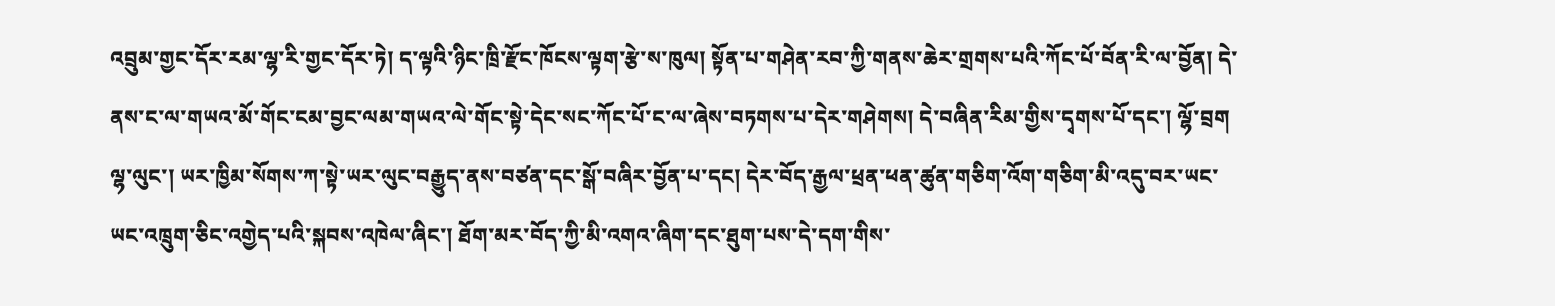འབྲུམ་གྱང་དོར་རམ་ལྷ་རི་གྱང་དོར་ཏེ། ད་ལྟའི་ཉིང་ཁྲི་རྫོང་ཁོངས་ལྟག་རྩེ་ས་ཁུལ། སྟོན་པ་གཤེན་རབ་ཀྱི་གནས་ཆེར་གྲགས་པའི་ཀོང་པོ་བོན་རི་ལ་བྱོན། དེ་ནས་ང་ལ་གཡའ་མོ་གོང་ངམ་བྱང་ལམ་གཡའ་ལེ་གོང་སྟེ་དེང་སང་ཀོང་པོ་ང་ལ་ཞེས་བཏགས་པ་དེར་གཤེགས། དེ་བཞིན་རིམ་གྱིས་དྭགས་པོ་དང་། ལྷོ་བྲག ལྷ་ལུང་། ཡར་ཁྱིམ་སོགས་ཀ་སྟེ་ཡར་ལུང་བརྒྱུད་ནས་བཙན་དང་སྒོ་བཞིར་བྱོན་པ་དང། དེར་བོད་རྒྱལ་ཕྲན་ཕན་ཚུན་གཅིག་འོག་གཅིག་མི་འདུ་བར་ཡང་ཡང་འཁྲུག་ཅིང་འགྱེད་པའི་སྐབས་འཁེལ་ཞིང་། ཐོག་མར་བོད་ཀྱི་མི་འགའ་ཞིག་དང་ཐུག་པས་དེ་དག་གིས་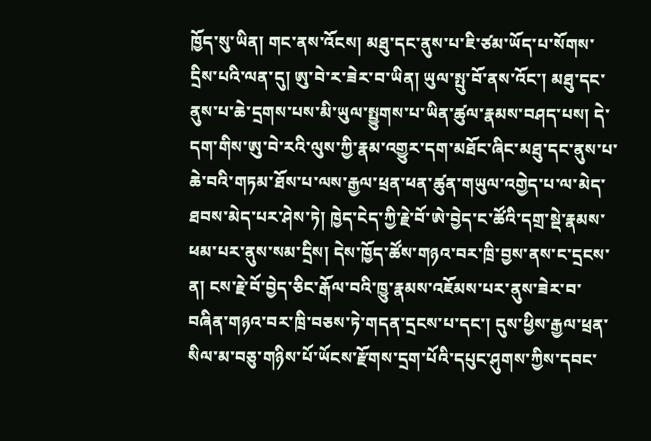ཁྱོད་སུ་ཡིན། གང་ནས་འོངས། མཐུ་དང་ནུས་པ་ཇི་ཙམ་ཡོད་པ་སོགས་དྲིས་པའི་ལན་དུ། ཨུ་བེ་ར་ཟེར་བ་ཡིན། ཡུལ་སྤུ་བོ་ནས་འོང་། མཐུ་དང་ནུས་པ་ཆེ་དྲགས་པས་མི་ཡུལ་སྤྱུགས་པ་ཡིན་ཚུལ་རྣམས་བཤད་པས། དེ་དག་གིས་ཨུ་བེ་རའི་ལུས་ཀྱི་རྣམ་འགྱུར་དག་མཐོང་ཞིང་མཐུ་དང་ནུས་པ་ཆེ་བའི་གཏམ་ཐོས་པ་ལས་རྒྱལ་ཕྲན་ཕན་ཚུན་གཡུལ་འགྱེད་པ་ལ་མེད་ཐབས་མེད་པར་ཤེས་ཏེ། ཁྱེད་ངེད་ཀྱི་རྗེ་བོ་ཨེ་བྱེད་ང་ཚོའི་དགྲ་སྡེ་རྣམས་ཕམ་པར་ནུས་སམ་དྲིས། དེས་ཁྱོད་ཚོས་གཉའ་བར་ཁྲི་བྱས་ནས་ང་དྲངས་ན། ངས་རྗེ་བོ་བྱེད་ཅིང་རྒོལ་བའི་ཁྱུ་རྣམས་འཇོམས་པར་ནུས་ཟེར་བ་བཞིན་གཉའ་བར་ཁྲི་བཅས་ཏེ་གདན་དྲངས་པ་དང་། དུས་ཕྱིས་རྒྱལ་ཕྲན་སིལ་མ་བཅུ་གཉིས་པོ་ཡོངས་རྫོགས་དྲག་པོའི་དཔུང་ཤུགས་ཀྱིས་དབང་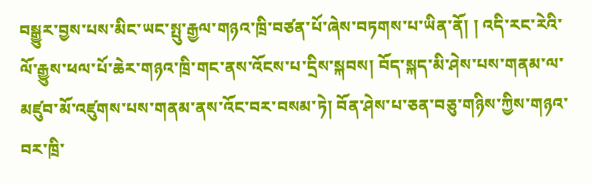བསྒྱུར་བྱས་པས་མིང་ཡང་སྤུ་རྒྱལ་གཉའ་ཁྲི་བཙན་པོ་ཞེས་བཏགས་པ་ཡིན་ནོ། ། འདི་རང་རེའི་ལོ་རྒྱུས་ཕལ་པོ་ཆེར་གཉའ་ཁྲི་གང་ནས་འོངས་པ་དྲིས་སྐབས། བོད་སྐད་མི་ཤེས་པས་གནམ་ལ་མཛུབ་མོ་འཛུགས་པས་གནམ་ནས་འོང་བར་བསམ་ཏེ། བོན་ཤེས་པ་ཅན་བཅུ་གཉིས་ཀྱིས་གཉའ་བར་ཁྲི་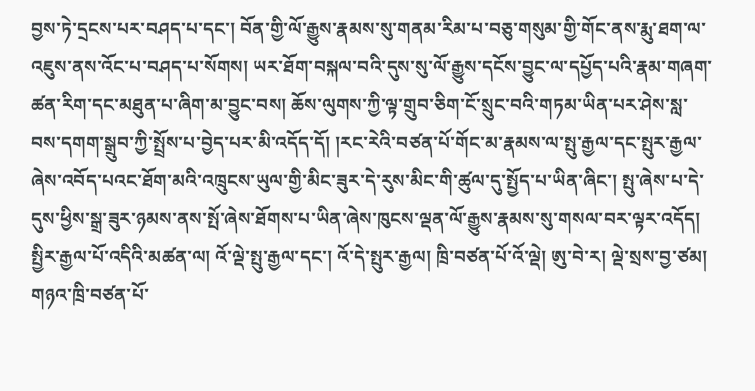བྱས་ཏེ་དྲངས་པར་བཤད་པ་དང་། བོན་གྱི་ལོ་རྒྱུས་རྣམས་སུ་གནམ་རིམ་པ་བཅུ་གསུམ་གྱི་གོང་ནས་རྨུ་ཐག་ལ་འཇུས་ནས་འོང་པ་བཤད་པ་སོགས། ཡར་ཐོག་བསྐལ་བའི་དུས་སུ་ལོ་རྒྱུས་དངོས་བྱུང་ལ་དཔྱོད་པའི་རྣམ་གཞག་ཚན་རིག་དང་མཐུན་པ་ཞིག་མ་བྱུང་བས། ཆོས་ལུགས་ཀྱི་ལྟ་གྲུབ་ཅིག་ངོ་སྲུང་བའི་གཏམ་ཡིན་པར་ཤེས་སླ་བས་དགག་སྒྲུབ་ཀྱི་སྤྲོས་པ་བྱེད་པར་མི་འདོད་དོ། །རང་རེའི་བཙན་པོ་གོང་མ་རྣམས་ལ་སྤུ་རྒྱལ་དང་སྤུར་རྒྱལ་ཞེས་འབོད་པའང་ཐོག་མའི་འཁྲུངས་ཡུལ་གྱི་མིང་ཟུར་དེ་རུས་མིང་གི་ཚུལ་དུ་སྤྱོད་པ་ཡིན་ཞིང་། སྤུ་ཞེས་པ་དེ་དུས་ཕྱིས་སྒྲ་ཟུར་ཉམས་ནས་སྤོ་ཞེས་ཐོགས་པ་ཡིན་ཞེས་ཁུངས་ལྡན་ལོ་རྒྱུས་རྣམས་སུ་གསལ་བར་ལྟར་འདོད། སྤྱིར་རྒྱལ་པོ་འདིའི་མཚན་ལ། འོ་ལྡེ་སྤུ་རྒྱལ་དང་། འོ་དེ་སྤུར་རྒྱལ། ཁྲི་བཙན་པོ་འོ་ལྡེ། ཨུ་བེ་ར། ལྡེ་སྲས་བྱ་ཙམ། གཉའ་ཁྲི་བཙན་པོ་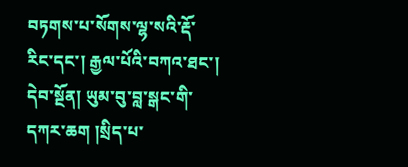བཏགས་པ་སོགས་ལྷ་སའི་རྡོ་རིང་དང་། རྒྱལ་པོའི་བཀའ་ཐང་། དེབ་སྔོན། ཡུམ་བུ་བླ་སྒང་གི་དཀར་ཆག །སྲིད་པ་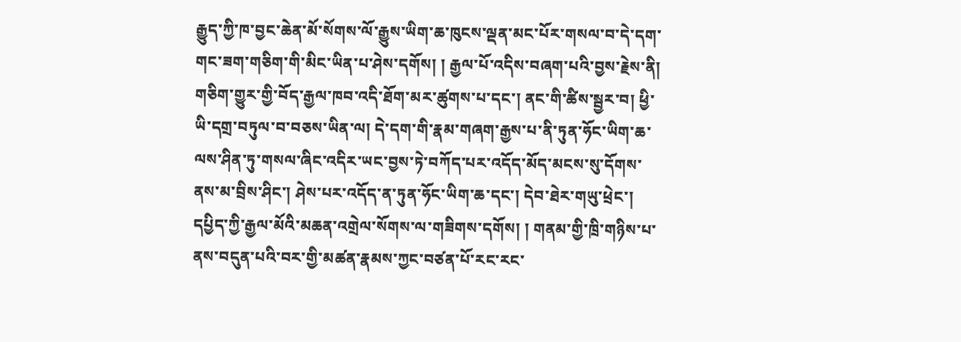རྒྱུད་ཀྱི་ཁ་བྱང་ཆེན་མོ་སོགས་ལོ་རྒྱུས་ཡིག་ཆ་ཁུངས་ལྡན་མང་པོར་གསལ་བ་དེ་དག་གང་ཟག་གཅིག་གི་མིང་ཡིན་པ་ཤེས་དགོས། ། རྒྱལ་པོ་འདིས་བཞག་པའི་བྱས་རྗེས་ནི། གཅིག་གྱུར་གྱི་བོད་རྒྱལ་ཁབ་འདི་ཐོག་མར་ཚུགས་པ་དང་། ནང་གི་ཚིས་སྦྱར་བ། ཕྱི་ཡི་དགྲ་བཏུལ་བ་བཅས་ཡིན་ལ། དེ་དག་གི་རྣམ་གཞག་རྒྱས་པ་ནི་ཏུན་ཧོང་ཡིག་ཆ་ལས་ཤིན་ཏུ་གསལ་ཞིང་འདིར་ཡང་བྱས་ཏེ་བཀོད་པར་འདོད་མོད་མངས་སུ་དོགས་ནས་མ་བྲིས་ཤིང་། ཤེས་པར་འདོད་ན་ཏུན་ཧོང་ཡིག་ཆ་དང་། དེབ་ཐེར་གཡུ་ཕྲེང་། དཔྱིད་ཀྱི་རྒྱལ་མོའི་མཆན་འགྲེལ་སོགས་ལ་གཟིགས་དགོས། ། གནམ་གྱི་ཁྲི་གཉིས་པ་ནས་བདུན་པའི་བར་གྱི་མཚན་རྣམས་ཀྱང་བཙན་པོ་རང་རང་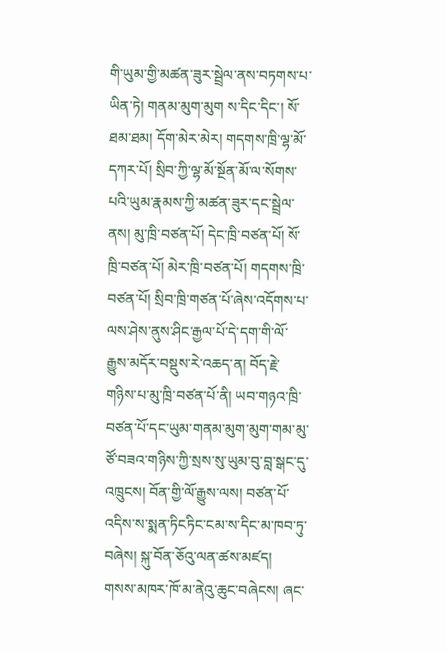གི་ཡུམ་གྱི་མཚན་ཟུར་སྦྲེལ་ནས་བཏགས་པ་ཡིན་ཏེ། གནམ་མུག་མུག ས་དིང་དིང་། སོ་ཐམ་ཐམ། དོག་མེར་མེར། གདགས་ཁྲི་ལྷ་མོ་དཀར་པོ། སྲིབ་ཀྱི་ལྷ་མོ་སྔོན་མོ་ལ་སོགས་པའི་ཡུམ་རྣམས་ཀྱི་མཚན་ཟུར་དང་སྦྲེལ་ནས། མུ་ཁྲི་བཙན་པོ། དེང་ཁྲི་བཙན་པོ། སོ་ཁྲི་བཙན་པོ། མེར་ཁྲི་བཙན་པོ། གདགས་ཁྲི་བཙན་པོ། སྲིབ་ཁྲི་གཙན་པོ་ཞེས་འདོགས་པ་ལས་ཤེས་ནུས་ཤིང་རྒྱལ་པོ་དེ་དག་གི་ལོ་རྒྱུས་མདོར་བསྡུས་རེ་འཆད་ན། བོད་རྗེ་གཉིས་པ་མུ་ཁྲི་བཙན་པོ་ནི། ཡབ་གཉའ་ཁྲི་བཙན་པོ་དང་ཡུམ་གནམ་མུག་མུག་གམ་མུ་ཙོ་བཟའ་གཉིས་ཀྱི་སྲས་སུ་ཡུམ་བུ་བླ་སྒང་དུ་འཁྲུངས། བོན་གྱི་ལོ་རྒྱུས་ལས། བཙན་པོ་འདིས་ས་སྨན་ཏིངཏིང་ངམ་ས་དིང་མ་ཁབ་ཏུ་བཞེས། སྐུ་བོན་ཅོའུ་ལན་ཚས་མཛད། གསས་མཁར་ཁོ་མ་ནེའུ་ཆུང་བཞེངས། ཞང་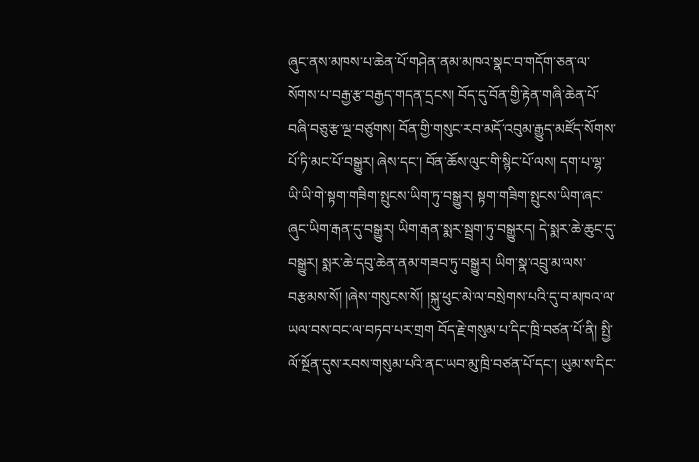ཞུང་ནས་མཁས་པ་ཆེན་པོ་གཤེན་ནམ་མཁའ་སྣང་བ་གདོག་ཅན་ལ་སོགས་པ་བརྒྱ་རྩ་བརྒྱད་གདན་དྲངས། བོད་དུ་བོན་གྱི་རྟེན་གཞི་ཆེན་པོ་བཞི་བཅུ་རྩ་ལྔ་བཙུགས། བོན་གྱི་གསུང་རབ་མདོ་འབུམ་རྒྱུད་མཛོད་སོགས་པོ་ཏི་མང་པོ་བསྒྱུར། ཞེས་དང་། བོན་ཆོས་ལུང་གི་སྙིང་པོ་ལས། དག་པ་ལྷ་ཡི་ཡི་གེ་སྟག་གཟིག་སྤུངས་ཡིག་ཏུ་བསྒྱུར། སྟག་གཟིག་སྤུངས་ཡིག་ཞང་ཞུང་ཡིག་རྒན་དུ་བསྒྱུར། ཡིག་རྒན་སྨར་སྦྲག་ཏུ་བསྒྱུརད། དེ་སྨར་ཆེ་ཆུང་དུ་བསྒྱུར། སྨར་ཆེ་དབུ་ཆེན་ནམ་གཟབ་ཏུ་བསྒྱུར། ཡིག་སྣ་འབྲུ་མ་ལས་བརྩམས་སོ། །ཞེས་གསུངས་སོ། །སྐུ་ཕུང་མེ་ལ་བསྲེགས་པའི་དུ་བ་མཁའ་ལ་ཡལ་བས་བང་ལ་བཏབ་པར་གྲག བོད་རྗེ་གསུམ་པ་དིང་ཁྲི་བཙན་པོ་ནི། སྤྱི་ལོ་སྔོན་དུས་རབས་གསུམ་པའི་ནང་ཡབ་མུ་ཁྲི་བཙན་པོ་དང་། ཡུམ་ས་དིང་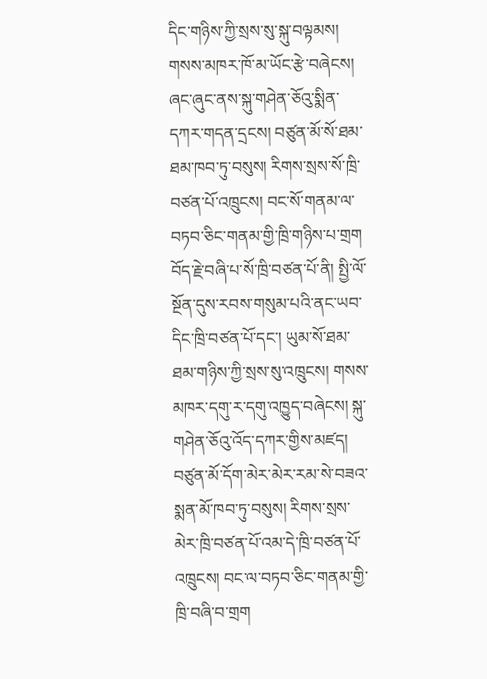དིང་གཉིས་ཀྱི་སྲས་སུ་སྐུ་བལྟམས། གསས་མཁར་ཁོ་མ་ཡོང་རྩེ་བཞེངས། ཞང་ཞུང་ནས་སྐུ་གཤེན་ཅོའུ་སྨིན་དཀར་གདན་དྲངས། བཙུན་མོ་སོ་ཐམ་ཐམ་ཁབ་ཏུ་བསུས། རིགས་སྲས་སོ་ཁྲི་བཙན་པོ་འཁྲུངས། བང་སོ་གནམ་ལ་བཏབ་ཅིང་གནམ་གྱི་ཁྲི་གཉིས་པ་གྲག བོད་རྗེ་བཞི་པ་སོ་ཁྲི་བཙན་པོ་ནི། སྤྱི་ལོ་སྔོན་དུས་རབས་གསུམ་པའི་ནང་ཡབ་དིང་ཁྲི་བཙན་པོ་དང་། ཡུམ་སོ་ཐམ་ཐམ་གཉིས་ཀྱི་སྲས་སུ་འཁྲུངས། གསས་མཁར་དགུ་ར་དགུ་འཁྱུད་བཞེངས། སྐུ་གཤེན་ཅོའུ་འོད་དཀར་གྱིས་མཛད། བཙུན་མོ་དོག་མེར་མེར་རམ་སེ་བཟའ་སྨན་མོ་ཁབ་ཏུ་བསུས། རིགས་སྲས་མེར་ཁྲི་བཙན་པོ་འམ་དེ་ཁྲི་བཙན་པོ་འཁྲུངས། བང་ལ་བཏབ་ཅིང་གནམ་གྱི་ཁྲི་བཞི་བ་གྲག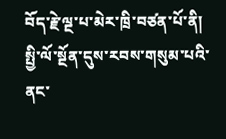བོད་རྗེ་ལྔ་པ་མེར་ཁྲི་བཙན་པོ་ནི། སྤྱི་ལོ་སྔོན་དུས་རབས་གསུམ་པའི་ནང་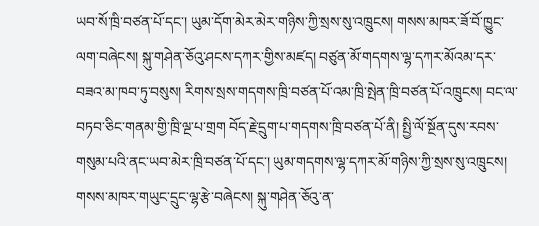ཡབ་སོ་ཁྲི་བཙན་པོ་དང་། ཡུམ་དོག་མེར་མེར་གཉིས་ཀྱི་སྲས་སུ་འཁྲུངས། གསས་མཁར་ཟོ་བོ་ཁྱུང་ལག་བཞེངས། སྐུ་གཤེན་ཅོའུ་ཤངས་དཀར་གྱིས་མཛད། བཙུན་མོ་གདགས་ལྷ་དཀར་མོའམ་དར་བཟའ་མ་ཁབ་ཏུ་བསུས། རིགས་སྲས་གདགས་ཁྲི་བཙན་པོ་འམ་ཁྲི་སྤེན་ཁྲི་བཙན་པོ་འཁྲུངས། བང་ལ་བཏབ་ཅིང་གནམ་གྱི་ཁྲི་ལྔ་པ་གྲག བོད་རྗེ་དྲུག་པ་གདགས་ཁྲི་བཙན་པོ་ནི། སྤྱི་ལོ་སྔོན་དུས་རབས་གསུམ་པའི་ནང་ཡབ་མེར་ཁྲི་བཙན་པོ་དང་། ཡུམ་གདགས་ལྷ་དཀར་མོ་གཉིས་ཀྱི་སྲས་སུ་འཁྲུངས། གསས་མཁར་གཡུང་དྲུང་ལྷ་རྩེ་བཞེངས། སྐུ་གཤེན་ཅོའུ་ན་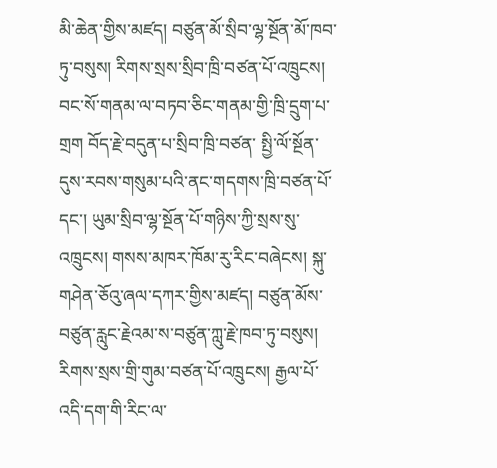མི་ཆེན་གྱིས་མཛད། བཙུན་མོ་སྲིབ་ལྷ་སྔོན་མོ་ཁབ་ཏུ་བསུས། རིགས་སྲས་སྲིབ་ཁྲི་བཙན་པོ་འཁྲུངས། བང་སོ་གནམ་ལ་བཏབ་ཅིང་གནམ་གྱི་ཁྲི་དྲུག་པ་གྲག བོད་རྗེ་བདུན་པ་སྲིབ་ཁྲི་བཙན་ སྤྱི་ལོ་སྔོན་དུས་རབས་གསུམ་པའི་ནང་གདགས་ཁྲི་བཙན་པོ་དང་། ཡུམ་སྲིབ་ལྷ་སྔོན་པོ་གཉིས་ཀྱི་སྲས་སུ་འཁྲུངས། གསས་མཁར་ཁོམ་རུ་རིང་བཞེངས། སྐུ་གཤེན་ཅོའུ་ཞལ་དཀར་གྱིས་མཛད། བཙུན་མོས་བཙུན་རླུང་རྗེའམ་ས་བཙུན་ཀླུ་རྗེ་ཁབ་ཏུ་བསུས། རིགས་སྲས་གྲི་གུམ་བཙན་པོ་འཁྲུངས། རྒྱལ་པོ་འདི་དག་གི་རིང་ལ་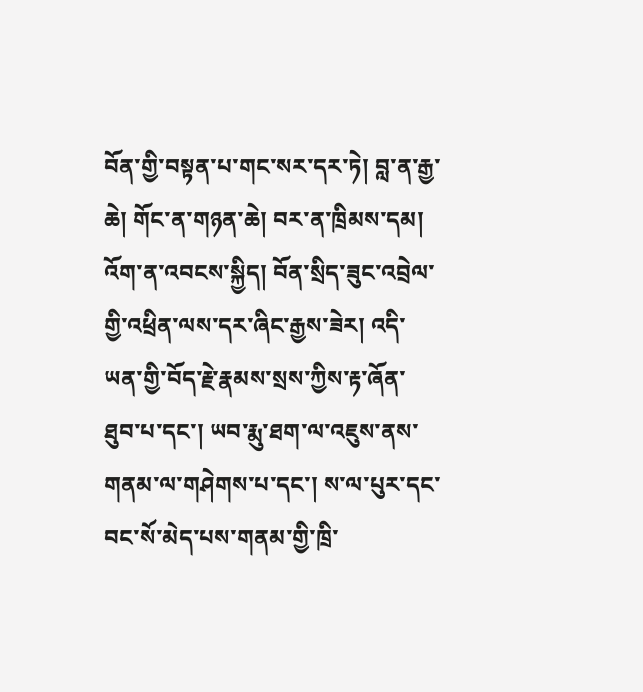བོན་གྱི་བསྟན་པ་གང་སར་དར་ཏེ། བླ་ན་རྒྱ་ཆེ། གོང་ན་གཉན་ཆེ། བར་ན་ཁྲིམས་དམ། འོག་ན་འབངས་སྐྱིད། བོན་སྲིད་ཟུང་འབྲེལ་གྱི་འཕྲིན་ལས་དར་ཞིང་རྒྱས་ཟེར། འདི་ཡན་གྱི་བོད་རྗེ་རྣམས་སྲས་ཀྱིས་རྟ་ཞོན་ཐུབ་པ་དང་། ཡབ་རྨུ་ཐག་ལ་འཇུས་ནས་གནམ་ལ་གཤེགས་པ་དང་། ས་ལ་པུར་དང་བང་སོ་མེད་པས་གནམ་གྱི་ཁྲི་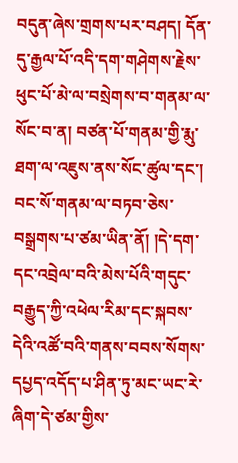བདུན་ཞེས་གྲགས་པར་བཤད། དོན་དུ་རྒྱལ་པོ་འདི་དག་གཤེགས་རྗེས་ཕུང་པོ་མེ་ལ་བསྲེགས་བ་གནམ་ལ་སོང་བ་ན། བཙན་པོ་གནམ་གྱི་རྨུ་ཐག་ལ་འཇུས་ནས་སོང་ཚུལ་དང་། བང་སོ་གནམ་ལ་བཏབ་ཅེས་བསྒྲགས་པ་ཙམ་ཡིན་ནོ། །དེ་དག་དང་འབྲེལ་བའི་མེས་པོའི་གདུང་བརྒྱུད་ཀྱི་འཕེལ་རིམ་དང་སྐབས་དེའི་འཚོ་བའི་གནས་བབས་སོགས་དཔྱད་འདོད་པ་ཤིན་ཏུ་མང་ཡང་རེ་ཞིག་དེ་ཙམ་གྱིས་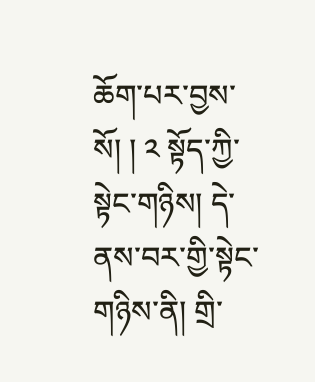ཆོག་པར་བྱས་སོ། ། ༢ སྟོད་ཀྱི་སྟེང་གཉིས། དེ་ནས་བར་གྱི་སྟེང་གཉིས་ནི། གྲི་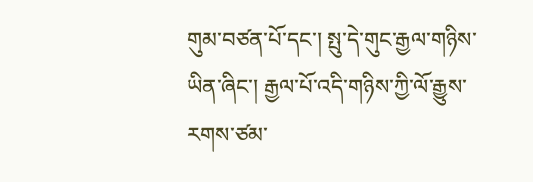གུམ་བཙན་པོ་དང་། སྤུ་དེ་གུང་རྒྱལ་གཉིས་ཡིན་ཞིང་། རྒྱལ་པོ་འདི་གཉིས་ཀྱི་ལོ་རྒྱུས་རགས་ཙམ་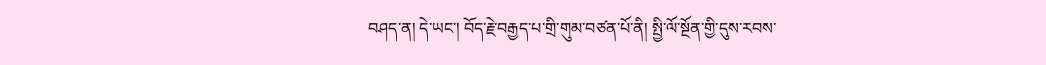བཤད་ན། དེ་ཡང་། བོད་རྗེ་བརྒྱད་པ་གྲི་གུམ་བཙན་པོ་ནི། སྤྱི་ལོ་སྔོན་གྱི་དུས་རབས་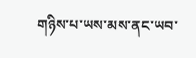གཉིས་པ་ཡས་མས་ནང་ཡབ་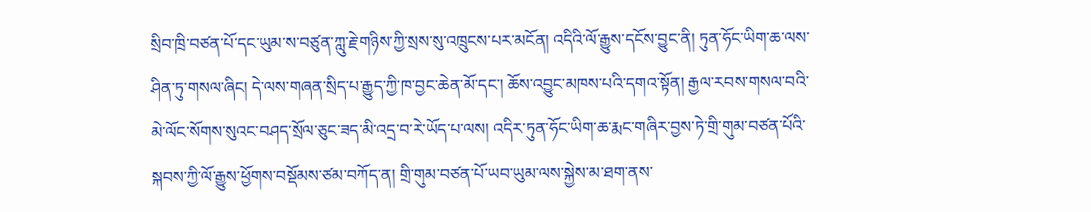སྲིབ་ཁྲི་བཙན་པོ་དང་ཡུམ་ས་བཙུན་ཀླུ་རྗེ་གཉིས་ཀྱི་སྲས་སུ་འཁྲུངས་པར་མངོན། འདིའི་ལོ་རྒྱུས་དངོས་བྱུང་ནི། ཏུན་ཧོང་ཡིག་ཆ་ལས་ཤིན་ཏུ་གསལ་ཞིང། དེ་ལས་གཞན་སྲིད་པ་རྒྱུད་ཀྱི་ཁ་བྱང་ཆེན་མོ་དང་། ཆོས་འབྱུང་མཁས་པའི་དགའ་སྟོན། རྒྱལ་རབས་གསལ་བའི་མེ་ལོང་སོགས་སུའང་བཤད་སྲོལ་ཅུང་ཟད་མི་འདྲ་བ་རེ་ཡོད་པ་ལས། འདིར་ཏུན་ཧོང་ཡིག་ཆ་རྨང་གཞིར་བྱས་ཏེ་གྲི་གུམ་བཙན་པོའི་སྐབས་ཀྱི་ལོ་རྒྱུས་ཕྱོགས་བསྡོམས་ཙམ་བཀོད་ན། གྲི་གུམ་བཙན་པོ་ཡབ་ཡུམ་ལས་སྐྱེས་མ་ཐག་ནས་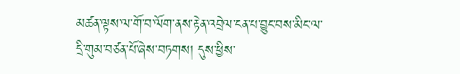མཚན་ལྟས་ལ་གོ་བ་ལོག་ནས་རྟེན་འབྲེལ་ངན་པ་བྱུང་བས་མིང་ལ་དྲི་གུམ་བཙན་པོ་ཞེས་བཏགས། དུས་ཕྱིས་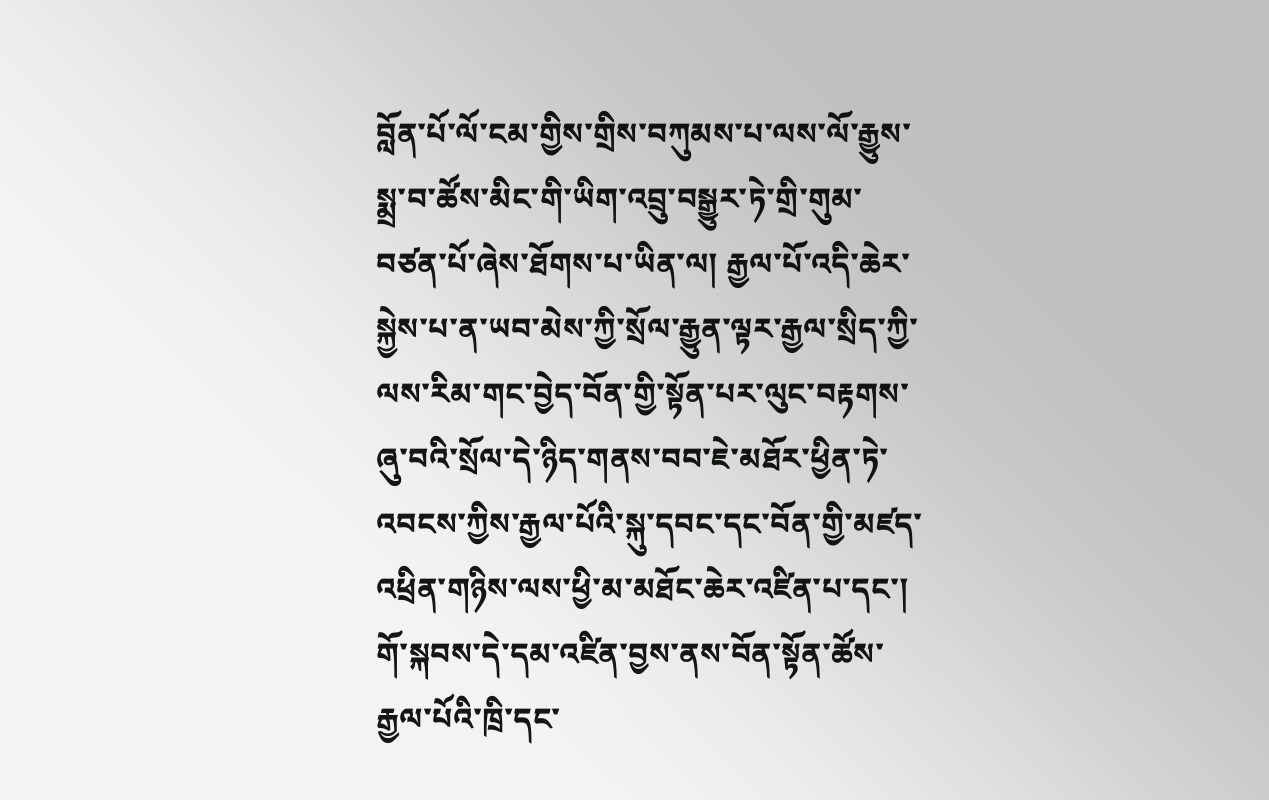བློན་པོ་ལོ་ངམ་གྱིས་གྲིས་བཀུམས་པ་ལས་ལོ་རྒྱུས་སྨྲ་བ་ཚོས་མིང་གི་ཡིག་འབྲུ་བསྒྱུར་ཏེ་གྲི་གུམ་བཙན་པོ་ཞེས་ཐོགས་པ་ཡིན་ལ། རྒྱལ་པོ་འདི་ཆེར་སྐྱེས་པ་ན་ཡབ་མེས་ཀྱི་སྲོལ་རྒྱུན་ལྟར་རྒྱལ་སྲིད་ཀྱི་ལས་རིམ་གང་བྱེད་བོན་གྱི་སྟོན་པར་ལུང་བརྟགས་ཞུ་བའི་སྲོལ་དེ་ཉིད་གནས་བབ་ཇེ་མཐོར་ཕྱིན་ཏེ་འབངས་ཀྱིས་རྒྱལ་པོའི་སྐུ་དབང་དང་བོན་གྱི་མཛད་འཕྲིན་གཉིས་ལས་ཕྱི་མ་མཐོང་ཆེར་འཛིན་པ་དང་། གོ་སྐབས་དེ་དམ་འཛིན་བྱས་ནས་བོན་སྟོན་ཚོས་རྒྱལ་པོའི་ཁྲི་དང་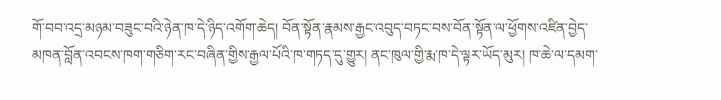གོ་བབ་འདྲ་མཉམ་བཟུང་བའི་ཉེན་ཁ་དེ་ཉིད་འགོག་ཆེད། བོན་སྟོན་རྣམས་རྒྱང་འབུད་བཏང་བས་བོན་སྟོན་ལ་ཕྱོགས་འཛིན་བྱེད་མཁན་བློན་འབངས་ཁག་གཅིག་རང་བཞིན་གྱིས་རྒྱལ་པོའི་ཁ་གཏད་དུ་གྱུར། ནང་ཁུལ་གྱི་རྨ་ཁ་དེ་ལྟར་ཡོད་མུར། ཁ་ཆེ་ལ་དམག་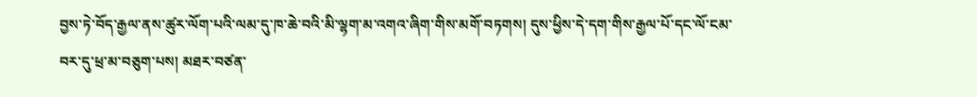བྱས་ཏེ་བོད་རྒྱལ་ནས་ཚུར་ལོག་པའི་ལམ་དུ་ཁ་ཆེ་བའི་མི་ལྷག་མ་འགའ་ཞིག་གིས་མགོ་བཏགས། དུས་ཕྱིས་དེ་དག་གིས་རྒྱལ་པོ་དང་ལོ་ངམ་བར་དུ་ཕྲ་མ་བཅུག་པས། མཐར་བཙན་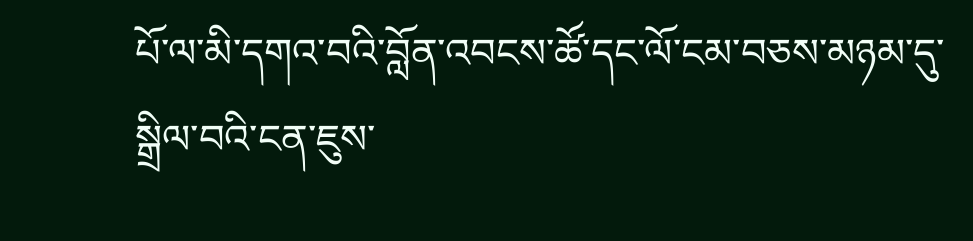པོ་ལ་མི་དགའ་བའི་བློན་འབངས་ཚོ་དང་ལོ་ངམ་བཅས་མཉམ་དུ་སྒྲིལ་བའི་ངན་ཇུས་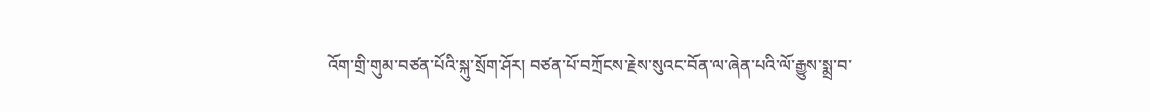འོག་གྲི་གུམ་བཙན་པོའི་སྐུ་སྲོག་ཤོར། བཙན་པོ་བཀྲོངས་རྗེས་སུའང་བོན་ལ་ཞེན་པའི་ལོ་རྒྱུས་སྨྲ་བ་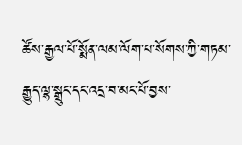ཚོས་རྒྱལ་པོ་སྨོན་ལམ་ལོག་པ་སོགས་ཀྱི་གཏམ་རྒྱུད་ལྷ་སྒྲུང་དང་འདྲ་བ་མང་པོ་བྱས་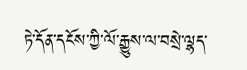ཏེ་དོན་དངོས་ཀྱི་ལོ་རྒྱུས་ལ་བསྲེ་ལྷད་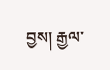བྱས། རྒྱལ་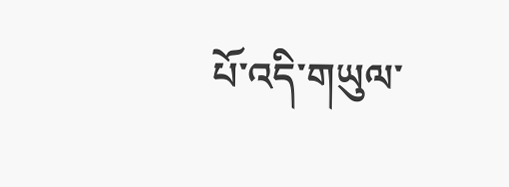པོ་འདི་གཡུལ་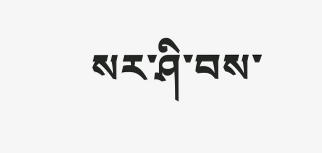སར་ཤི་བས་